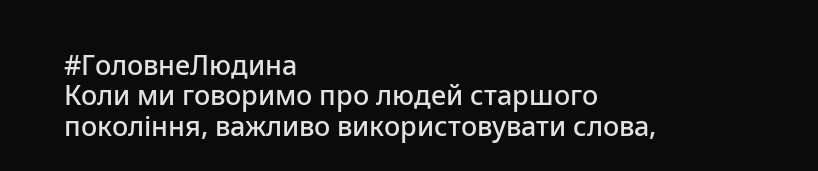#ГоловнеЛюдина
Коли ми говоримо про людей старшого покоління, важливо використовувати слова,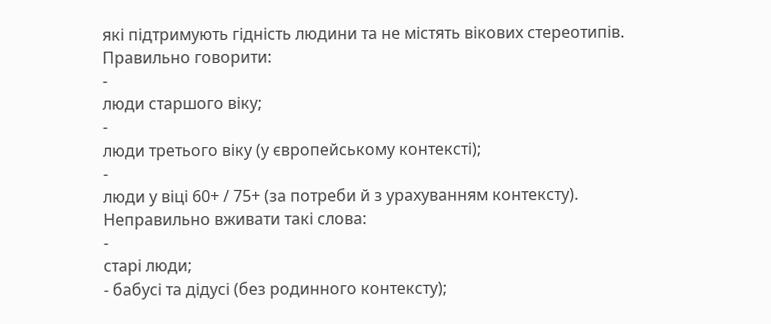які підтримують гідність людини та не містять вікових стереотипів.
Правильно говорити:
-
люди старшого віку;
-
люди третього віку (у європейському контексті);
-
люди у віці 60+ / 75+ (за потреби й з урахуванням контексту).
Неправильно вживати такі слова:
-
старі люди;
- бабусі та дідусі (без родинного контексту);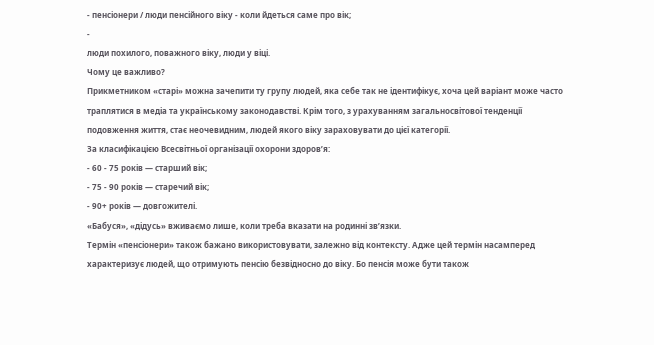- пенсіонери / люди пенсійного віку - коли йдеться саме про вік;
-
люди похилого, поважного віку, люди у віці.
Чому це важливо?
Прикметником «старі» можна зачепити ту групу людей, яка себе так не ідентифікує, хоча цей варіант може часто траплятися в медіа та українському законодавстві. Крім того, з урахуванням загальносвітової тенденції подовження життя, стає неочевидним, людей якого віку зараховувати до цієї категорії.
За класифікацією Всесвітньої організації охорони здоров’я:
- 60 - 75 років — старший вік;
- 75 - 90 років — старечий вік;
- 90+ років — довгожителі.
«Бабуся», «дідусь» вживаємо лише, коли треба вказати на родинні зв’язки.
Термін «пенсіонери» також бажано використовувати, залежно від контексту. Адже цей термін насамперед характеризує людей, що отримують пенсію безвідносно до віку. Бо пенсія може бути також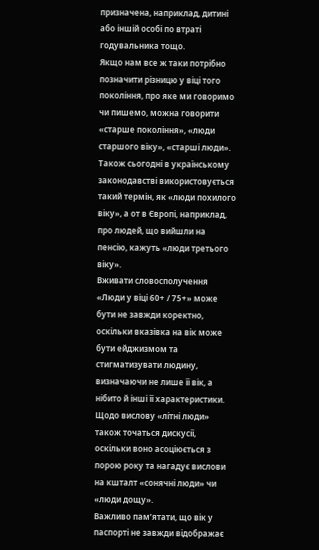призначена, наприклад, дитині або іншій особі по втраті годувальника тощо.
Якщо нам все ж таки потрібно позначити різницю у віці того покоління, про яке ми говоримо чи пишемо, можна говорити «старше покоління», «люди старшого віку», «старші люди». Також сьогодні в українському законодавстві використовується такий термін, як «люди похилого віку», а от в Європі, наприклад, про людей, що вийшли на пенсію, кажуть «люди третього віку».
Вживати словосполучення «Люди у віці 60+ / 75+» може бути не завжди коректно, оскільки вказівка на вік може бути ейджизмом та стигматизувати людину, визначаючи не лише її вік, а нібито й інші її характеристики. Щодо вислову «літні люди» також точаться дискусії, оскільки воно асоціюється з порою року та нагадує вислови на кшталт «сонячні люди» чи «люди дощу».
Важливо пам’ятати, що вік у паспорті не завжди відображає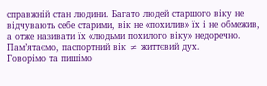справжній стан людини. Багато людей старшого віку не відчувають себе старими, вік не «похилив» їх і не обмежив, а отже називати їх «людьми похилого віку» недоречно.
Пам’ятаємо, паспортний вік ≠ життєвий дух.
Говорімо та пишімо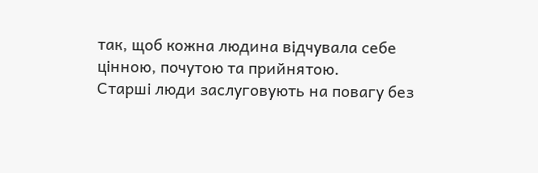так, щоб кожна людина відчувала себе цінною, почутою та прийнятою.
Старші люди заслуговують на повагу без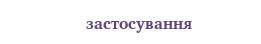застосування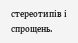стереотипів і спрощень.